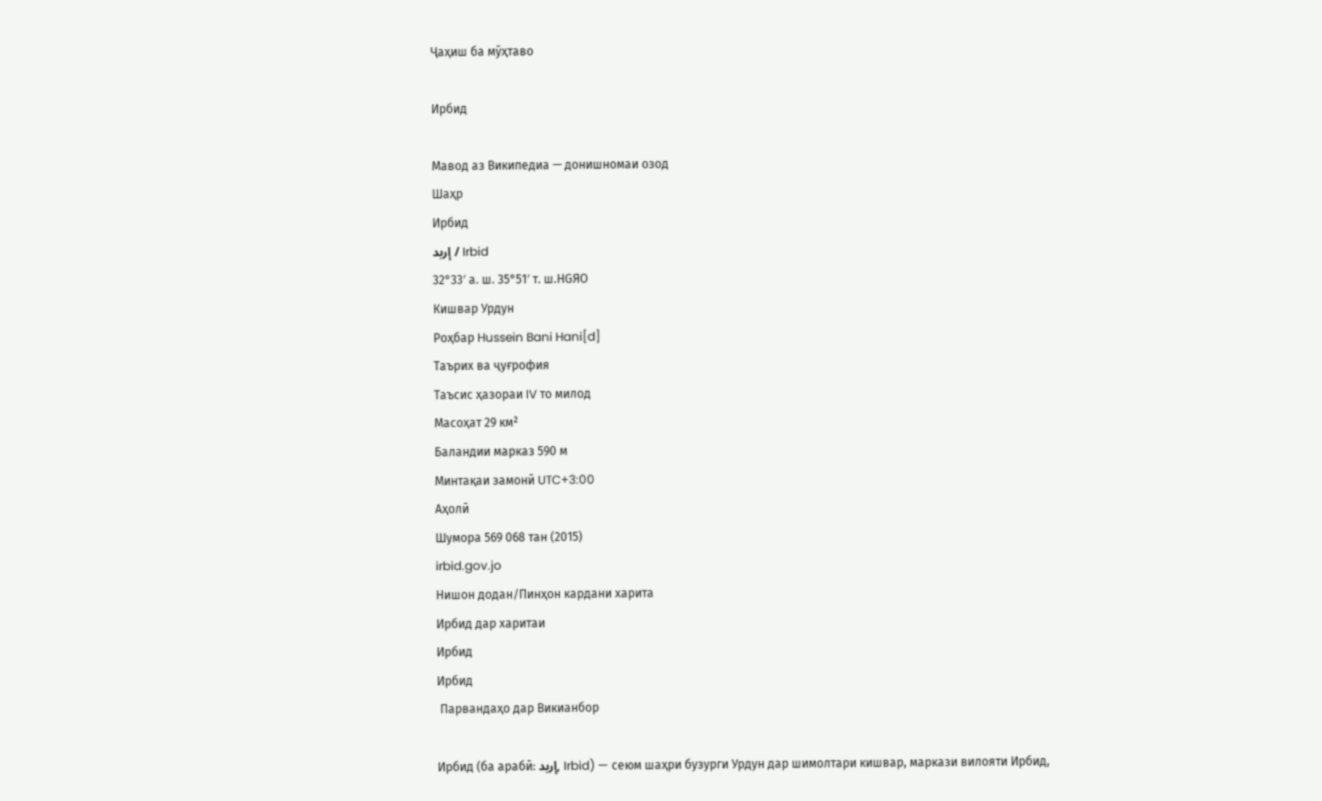Ҷаҳиш ба мӯҳтаво

Ирбид

Мавод аз Википедиа — донишномаи озод
Шаҳр
Ирбид
إربد / Irbid
32°33′ а. ш. 35°51′ т. ш.HGЯO
Кишвар Урдун
Роҳбар Hussein Bani Hani[d]
Таърих ва ҷуғрофия
Таъсис ҳазораи IV то милод
Масоҳат 29 км²
Баландии марказ 590 м
Минтақаи замонӣ UTC+3:00
Аҳолӣ
Шумора 569 068 тан (2015)
irbid.gov.jo
Нишон додан/Пинҳон кардани харита
Ирбид дар харитаи
Ирбид
Ирбид
 Парвандаҳо дар Викианбор

Ирбид (ба арабӣ: إربد, Irbid) — сеюм шаҳри бузурги Урдун дар шимолтари кишвар, маркази вилояти Ирбид,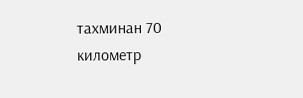тахминан 70 километр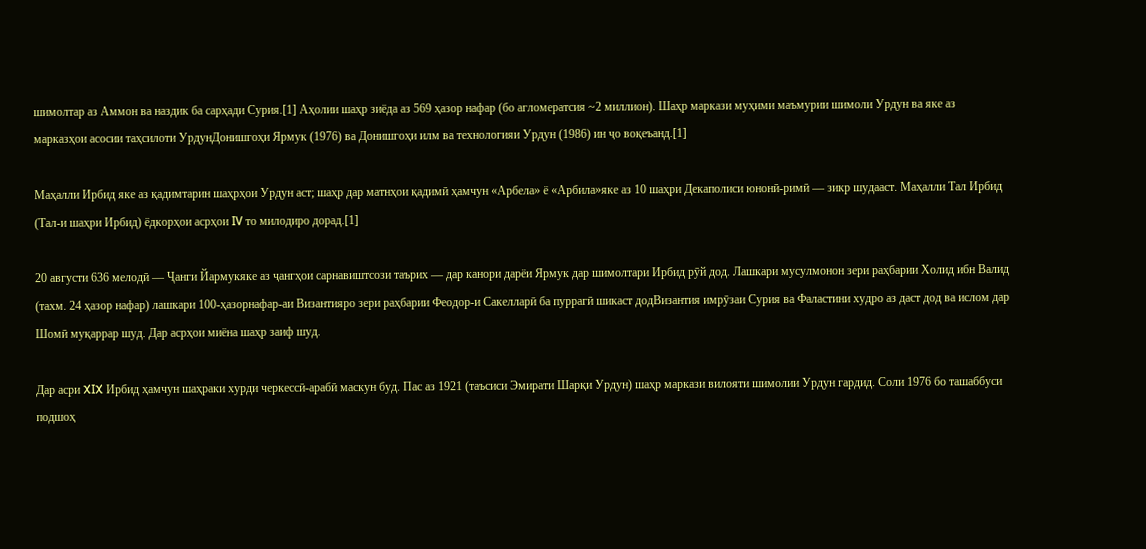шимолтар аз Аммон ва наздик ба сарҳади Сурия.[1] Аҳолии шаҳр зиёда аз 569 ҳазор нафар (бо агломератсия ~2 миллион). Шаҳр маркази муҳими маъмурии шимоли Урдун ва яке аз марказҳои асосии таҳсилоти УрдунДонишгоҳи Ярмук (1976) ва Донишгоҳи илм ва технологияи Урдун (1986) ин ҷо воқеъанд.[1]

Маҳалли Ирбид яке аз қадимтарин шаҳрҳои Урдун аст; шаҳр дар матнҳои қадимӣ ҳамчун «Арбела» ё «Арбила»яке аз 10 шаҳри Декаполиси юнонӣ-римӣ — зикр шудааст. Маҳалли Тал Ирбид (Тал-и шаҳри Ирбид) ёдкорҳои асрҳои IV то милодиро дорад.[1]

20 августи 636 мелодӣ — Ҷанги Йармукяке аз ҷангҳои сарнавиштсози таърих — дар канори дарёи Ярмук дар шимолтари Ирбид рӯй дод. Лашкари мусулмонон зери раҳбарии Холид ибн Валид (тахм. 24 ҳазор нафар) лашкари 100-ҳазорнафар-аи Византияро зери раҳбарии Феодор-и Сакелларӣ ба пуррагӣ шикаст додВизантия имрӯзаи Сурия ва Фаластини худро аз даст дод ва ислом дар Шомӣ муқаррар шуд. Дар асрҳои миёна шаҳр заиф шуд.

Дар асри XIX Ирбид ҳамчун шаҳраки хурди черкессӣ-арабӣ маскун буд. Пас аз 1921 (таъсиси Эмирати Шарқи Урдун) шаҳр маркази вилояти шимолии Урдун гардид. Соли 1976 бо ташаббуси подшоҳ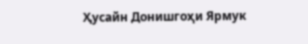Ҳусайн Донишгоҳи Ярмук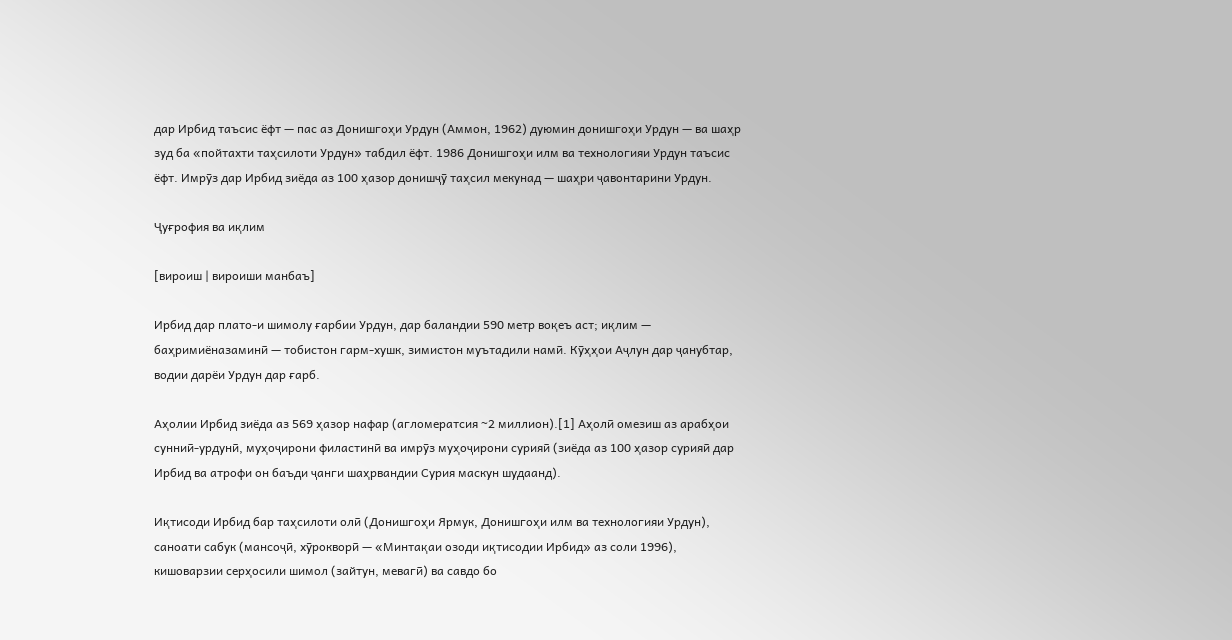дар Ирбид таъсис ёфт — пас аз Донишгоҳи Урдун (Аммон, 1962) дуюмин донишгоҳи Урдун — ва шаҳр зуд ба «пойтахти таҳсилоти Урдун» табдил ёфт. 1986 Донишгоҳи илм ва технологияи Урдун таъсис ёфт. Имрӯз дар Ирбид зиёда аз 100 ҳазор донишҷӯ таҳсил мекунад — шаҳри ҷавонтарини Урдун.

Ҷуғрофия ва иқлим

[вироиш | вироиши манбаъ]

Ирбид дар плато-и шимолу ғарбии Урдун, дар баландии 590 метр воқеъ аст; иқлим — баҳримиёназаминӣ — тобистон гарм-хушк, зимистон муътадили намӣ. Кӯҳҳои Аҷлун дар ҷанубтар, водии дарёи Урдун дар ғарб.

Аҳолии Ирбид зиёда аз 569 ҳазор нафар (агломератсия ~2 миллион).[1] Аҳолӣ омезиш аз арабҳои сунниӣ-урдунӣ, муҳоҷирони филастинӣ ва имрӯз муҳоҷирони сурияӣ (зиёда аз 100 ҳазор сурияӣ дар Ирбид ва атрофи он баъди ҷанги шаҳрвандии Сурия маскун шудаанд).

Иқтисоди Ирбид бар таҳсилоти олӣ (Донишгоҳи Ярмук, Донишгоҳи илм ва технологияи Урдун), саноати сабук (мансоҷӣ, хӯрокворӣ — «Минтақаи озоди иқтисодии Ирбид» аз соли 1996), кишоварзии серҳосили шимол (зайтун, мевагӣ) ва савдо бо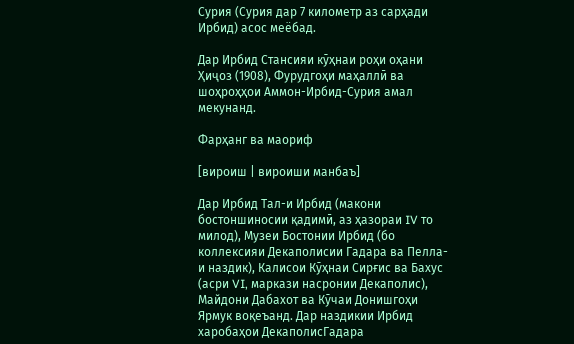Сурия (Сурия дар 7 километр аз сарҳади Ирбид) асос меёбад.

Дар Ирбид Стансияи кӯҳнаи роҳи оҳани Ҳиҷоз (1908), Фурудгоҳи маҳаллӣ ва шоҳроҳҳои Аммон-Ирбид-Сурия амал мекунанд.

Фарҳанг ва маориф

[вироиш | вироиши манбаъ]

Дар Ирбид Тал-и Ирбид (макони бостоншиносии қадимӣ, аз ҳазораи IV то милод), Музеи Бостонии Ирбид (бо коллексияи Декаполисии Гадара ва Пелла-и наздик), Калисои Кӯҳнаи Сирғис ва Бахус (асри VI, маркази насронии Декаполис), Майдони Дабахот ва Кӯчаи Донишгоҳи Ярмук воқеъанд. Дар наздикии Ирбид харобаҳои ДекаполисГадара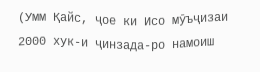(Умм Қайс, ҷое ки Исо мӯъҷизаи 2000 хук-и ҷинзада-ро намоиш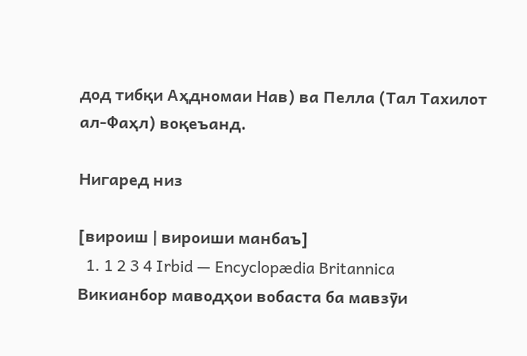дод тибқи Аҳдномаи Нав) ва Пелла (Тал Тахилот ал-Фаҳл) воқеъанд.

Нигаред низ

[вироиш | вироиши манбаъ]
  1. 1 2 3 4 Irbid — Encyclopædia Britannica
Викианбор маводҳои вобаста ба мавзӯи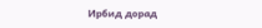Ирбид дорад